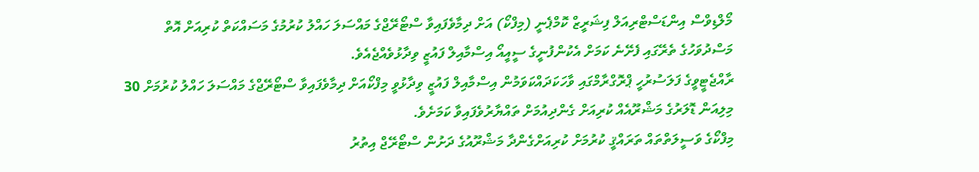މޯލްޑިވްސް އިންޑަސްޓްރިއަލް ފިޝަރީޒް ކޮމްޕެނީ (މިފްކޯ) އަށް ދިމާވެފައިވާ ސްޓޯރޭޖްގެ މައްސަލަ ހައްލު ކުރުމުގެ މަސައްކަތް ކުރިއަށް އޮތް މަސްދުވަހުގެ ތެރޭގައި ފެށޭނެ ކަމަށް އެކުންފުނީގެ ސީއީއޯ އިސްމާއިލް ފައުޒީ ވިދާޅުވެއްޖެއެވެ.
ރާއްޖެޓީވީގެ ފަލަސުރުހީ ޕްރޮގްރާމްގައި ވާހަކަދައްކަވަމުން އިސްމާއިލް ފައުޒީ ވިދާޅުވީ މިފްކޯއަށް ދިމާވެފައިވާ ސްޓޯރޭޖްގެ މައްސަލަ ހައްލު ކުރުމަށް 30 މިލިއަން ޑޮލަރުގެ މަޝްރޫއެއް ކުރިއަށް ގެންދިއުމަށް ތައްޔާރުވެފައިވާ ކަމަށެވެ.
މިފްކޯގެ ވަސީލަތްތައް ތަރައްޤީ ކުރުމަށް ކުރިއަށްގެންދާ މަޝްރޫއުގެ ދަށުން ސްޓޯރޭޖް އިތުރު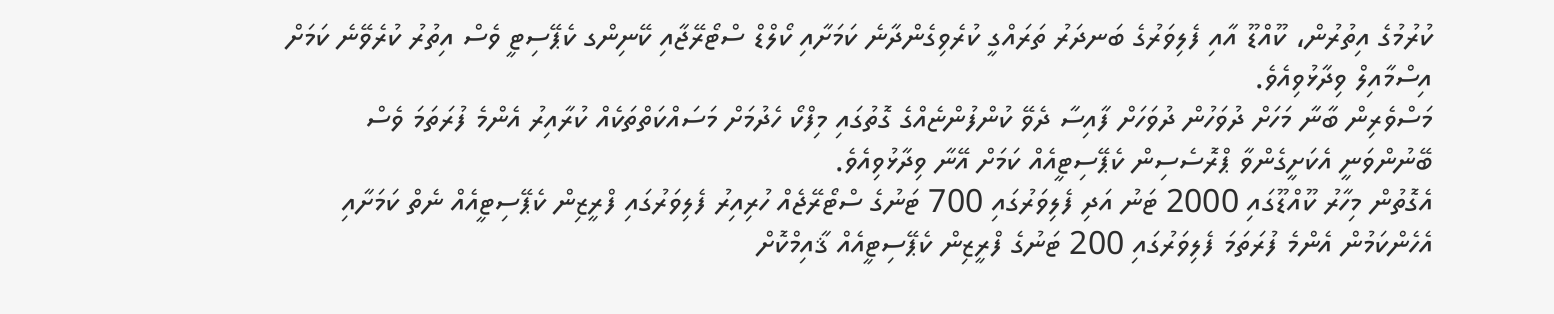ކުރުމުގެ އިތުރުން، ކޫއްޑޫ އާއި ފެލިވަރުގެ ބަނދަރު ތަރައްގީ ކުރެވިގެންދާނެ ކަމަށާއި ކޯލްޑް ސްޓޯރޭޖާއި ކޭނިންގ ކެޕޭސިޓީ ވެސް އިތުރު ކުރެވޭނެ ކަމަށް އިސްމާއިލް ވިދާޅުވިއެވެ.
މަސްވެރިން ބާނާ މަހަށް ދުވަހުން ދުވަހަށް ފާއިސާ ދެވޭ ކުންފުންޏެއްގެ ގޮތުގައި މިފްކޯ ހެދުމަށް މަސައްކަތްތަކެއް ކުރާއިރު އެންމެ ފުރަތަމަ ވެސް ބޭނުންވަނީ އެކަށީގެންވާ ޕްރޮސެސިން ކެޕޭސިޓީއެއް ކަމަށް އޭނާ ވިދާޅުވިއެވެ.
އެގޮތުން މިހާރު ކޫއްޑޫގައި 2000 ޓަނު އަދި ފެލިވަރުގައި 700 ޓަނުގެ ސްޓޯރޭޖެއް ހުރިއިރު ފެލިވަރުގައި ފްރީޒިން ކެޕޭސިޓީއެއް ނެތް ކަމަށާއި އެހެންކަމުން އެންމެ ފުރަތަމަ ފެލިވަރުގައި 200 ޓަނުގެ ފްރީޒިން ކެޕޭސިޓީއެއް ޤާއިމްކޮށް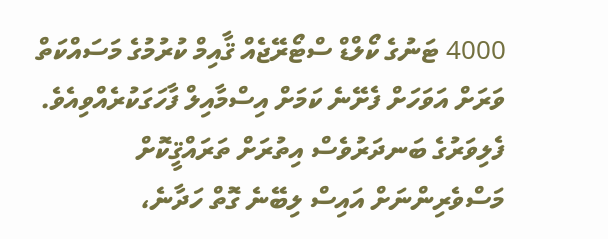4000 ޓަނުގެ ކޯލްޑް ސްޓޯރޭޖެއް ޤާއިމް ކުރުމުގެ މަސައްކަތް ވަރަށް އަވަހަށް ފެށޭނެ ކަމަށް އިސްމާއިލް ފާހަގަކުރެއްވިއެވެ.
ފެލިވަރުގެ ބަނދަރުވެސް އިތުރަށް ތަރައްޤީކޮށް މަސްވެރިންނަށް އައިސް ލިބޭނެ ގޮތް ހަދާނެ،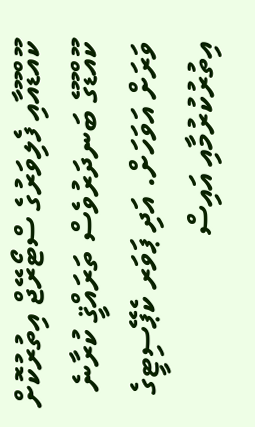ކޫއްޑޫއާއި ފެލިވަރުގެ ސްޓޯރޭޖް އިތުރުކޮށް ކޫއްޑޫގެ ބަނދަރުވެސް ތަރައްޤީ ކުރާނެ ވަރަށް އަވަހަށް. އަދި ޕަވަރ ކެޕޭސިޓީގެ އިތުރުކުރުމާއި އައިސް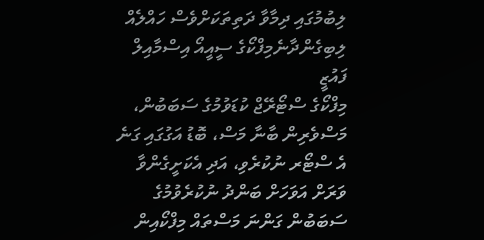ލިބުމުގައި ދިމާވާ ދަތިތަކަށްވެސް ހައްލެއް ލިބިގެންދާނެމިފްކޯގެ ސީއީއޯ އިސްމާއިލް ފައުޒީ
މިފްކޯގެ ސްޓޯރޭޖް ކުޑަވުމުގެ ސަބަބުން، މަސްވެރިން ބާނާ މަސް، ބޮޑު އަގުގައި ގަނެ އެ ސްޓޯރ ނުކުރެވި، އަދި އެކަށީގެންވާ ވަރަށް އަވަހަށް ބަންދު ނުކުރެވުމުގެ ސަބަބުން ގަންނަ މަސްތައް މިފްކޯއިން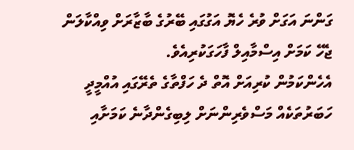ގަންނަ އަގަށް ވުރެ ހެޔޮ އަގުގައި ބޭރުގެ ބާޒާރަށް ވިއްކާލަން ޖެހޭ ކަމަށް އިސްމާއިލް ފާހަގަކުރިއެވެ.
އެހެންކަމުން ކުރިއަށް އޮތް ދެ ހަފްތާގެ ތެރޭގައި އުއްމީދީ ހަބަރުތަކެއް މަސްވެރިންނަށް ލިބިގެންދާނެ ކަމަށާއި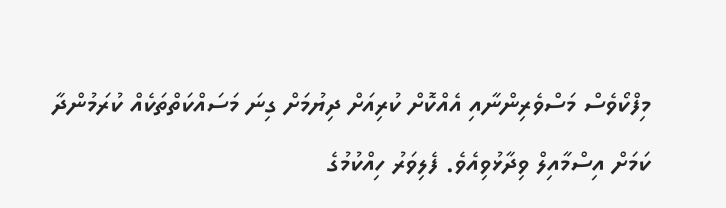މިފްކޯވެސް މަސްވެރިންނާއި އެއްކޮށް ކުރިއަށް ދިޔުމަށް ގިނަ މަސައްކަތްތަކެއް ކުރަމުންދާ ކަމަށް އިސްމާއިލް ވިދާޅުވިއެވެ. ފެލިވަރު ހިއްކުމުގެ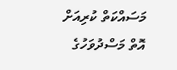މަސައްކަތް ކުރިއަށް އޮތް މަސްދުވަހުގެ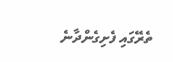ތެރޭގައި ފެށިގެންދާނެ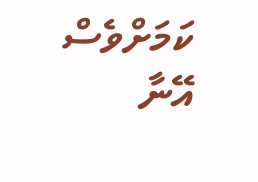ކަމަށްވެސް އޭނާ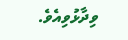ވިދާޅުވިއެވެ.